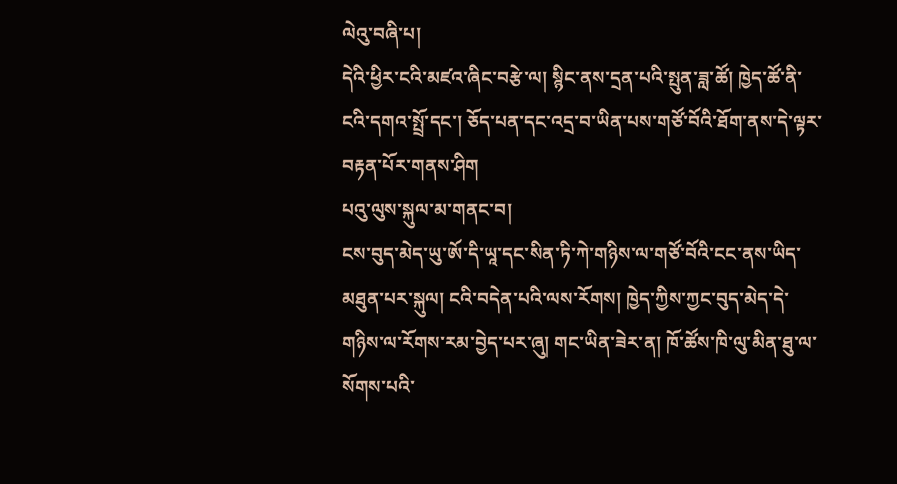ལེའུ་བཞི་པ།
དེའི་ཕྱིར་ངའི་མཛའ་ཞིང་བརྩེ་ལ། སྙིང་ནས་དྲན་པའི་སྤུན་ཟླ་ཚོ། ཁྱེད་ཚོ་ནི་ངའི་དགའ་སྤྲོ་དང་། ཅོད་པན་དང་འདྲ་བ་ཡིན་པས་གཙོ་བོའི་ཐོག་ནས་དེ་ལྟར་བརྟན་པོར་གནས་ཤིག
པའུ་ལུས་སྐུལ་མ་གནང་བ།
ངས་བུད་མེད་ཡུ་ཨོ་དི་ཡཱ་དང་སིན་ཏི་ཀེ་གཉིས་ལ་གཙོ་བོའི་ངང་ནས་ཡིད་མཐུན་པར་སྐུལ། ངའི་བདེན་པའི་ལས་རོགས། ཁྱེད་ཀྱིས་ཀྱང་བུད་མེད་དེ་གཉིས་ལ་རོགས་རམ་བྱེད་པར་ཞུ། གང་ཡིན་ཟེར་ན། ཁོ་ཚོས་ཁི་ལུ་མིན་ཐུ་ལ་སོགས་པའི་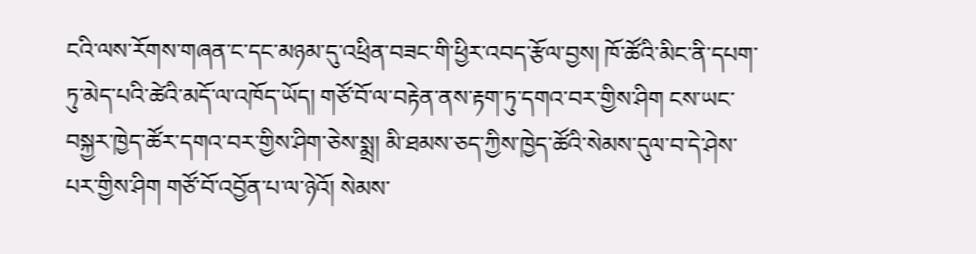ངའི་ལས་རོགས་གཞན་ང་དང་མཉམ་དུ་འཕྲིན་བཟང་གི་ཕྱིར་འབད་རྩོལ་བྱས། ཁོ་ཚོའི་མིང་ནི་དཔག་ཏུ་མེད་པའི་ཚེའི་མདོ་ལ་འཁོད་ཡོད། གཙོ་བོ་ལ་བརྟེན་ནས་རྟག་ཏུ་དགའ་བར་གྱིས་ཤིག ངས་ཡང་བསྐྱར་ཁྱེད་ཚོར་དགའ་བར་གྱིས་ཤིག་ཅེས་སྨྲ། མི་ཐམས་ཅད་ཀྱིས་ཁྱེད་ཚོའི་སེམས་དུལ་བ་དེ་ཤེས་པར་གྱིས་ཤིག གཙོ་བོ་འབྱོན་པ་ལ་ཉེའོ། སེམས་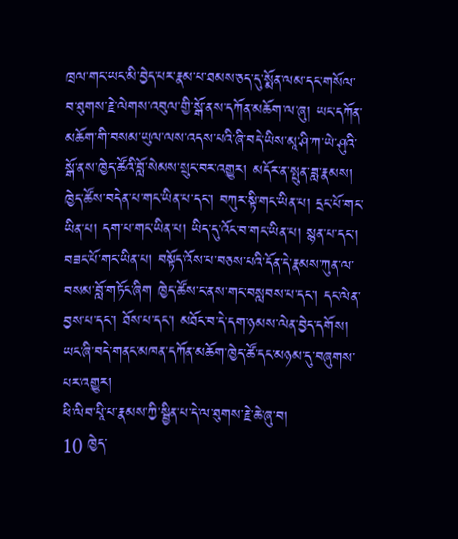ཁྲལ་གང་ཡང་མི་བྱེད་པར་རྣམ་པ་ཐམས་ཅད་དུ་སྨོན་ལམ་དང་གསོལ་བ་ཐུགས་རྗེ་ལེགས་འབུལ་གྱི་སྒོ་ནས་དཀོན་མཆོག་ལ་ཞུ། ཡང་དཀོན་མཆོག་གི་བསམ་ཡུལ་ལས་འདས་པའི་ཞི་བདེ་ཡིས་མཱ་ཤི་ཀ་ཡེ་ཤུའི་སྒོ་ནས་ཁྱེད་ཚོའི་བློ་སེམས་སྲུང་བར་འགྱུར། མདོར་ན་སྤུན་ཟླ་རྣམས། ཁྱེད་ཚོས་བདེན་པ་གང་ཡིན་པ་དང་། བཀུར་སྟི་གང་ཡིན་པ། དྲང་པོ་གང་ཡིན་པ། དག་པ་གང་ཡིན་པ། ཡིད་དུ་འོང་བ་གང་ཡིན་པ། སྙན་པ་དང་། བཟང་པོ་གང་ཡིན་པ། བསྟོད་འོས་པ་བཅས་པའི་དོན་དེ་རྣམས་ཀུན་ལ་བསམ་བློ་གཏོང་ཞིག ཁྱེད་ཚོས་ང་ནས་གང་བསླབས་པ་དང་། དང་ལེན་བྱས་པ་དང་། ཐོས་པ་དང་། མཐོང་བ་དེ་དག་ཉམས་ལེན་བྱེད་དགོས། ཡང་ཞི་བདེ་གནང་མཁན་དཀོན་མཆོག་ཁྱེད་ཚོ་དང་མཉམ་དུ་བཞུགས་པར་འགྱུར།
ཕི་ལིབ་པཱི་པ་རྣམས་ཀྱི་སྦྱིན་པ་དེ་ལ་ཐུགས་རྗེ་ཆེ་ཞུ་བ།
10 ཁྱེད་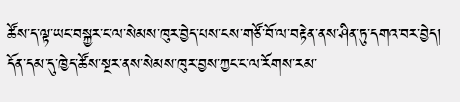ཚོས་ད་ལྟ་ཡང་བསྐྱར་ང་ལ་སེམས་ཁུར་བྱེད་པས་ངས་གཙོ་བོ་ལ་བརྟེན་ནས་ཤིན་ཏུ་དགའ་བར་བྱེད། དོན་དམ་དུ་ཁྱེད་ཚོས་སྔར་ནས་སེམས་ཁུར་བྱས་ཀྱང་ང་ལ་རོགས་རམ་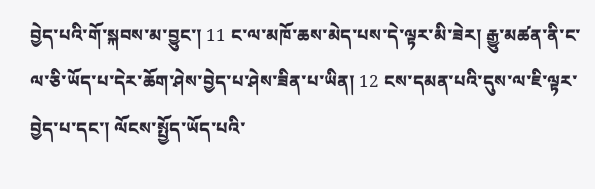བྱེད་པའི་གོ་སྐབས་མ་བྱུང་། 11 ང་ལ་མཁོ་ཆས་མེད་པས་དེ་ལྟར་མི་ཟེར། རྒྱུ་མཚན་ནི་ང་ལ་ཅི་ཡོད་པ་དེར་ཆོག་ཤེས་བྱེད་པ་ཤེས་ཟིན་པ་ཡིན། 12 ངས་དམན་པའི་དུས་ལ་ཇི་ལྟར་བྱེད་པ་དང་། ལོངས་སྤྱོད་ཡོད་པའི་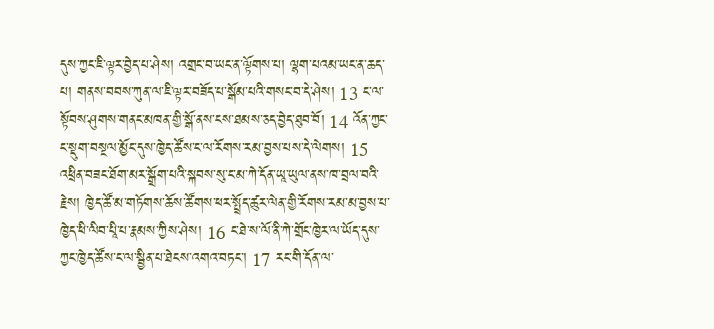དུས་ཀྱང་ཇི་ལྟར་བྱེད་པ་ཤེས། འགྲང་བ་ཡང་ན་ལྟོགས་པ། ལྷག་པའམ་ཡང་ན་ཆད་པ། གནས་བབས་ཀུན་ལ་ཇི་ལྟར་བཟོད་པ་སྒོམ་པའི་གསང་བ་དེ་ཤེས། 13 ང་ལ་སྟོབས་ཤུགས་གནང་མཁན་གྱི་སྒོ་ནས་ངས་ཐམས་ཅད་བྱེད་ཐུབ་བོ། 14 འོན་ཀྱང་ང་སྡུག་བསྔལ་མྱོང་དུས་ཁྱེད་ཚོས་ང་ལ་རོགས་རམ་བྱས་པས་དེ་ལེགས། 15 འཕྲིན་བཟང་ཐོག་མར་སྒྲོག་པའི་སྐབས་སུ་ང་མ་ཀེ་དོན་ཡཱ་ཡུལ་ནས་ཁ་བྲལ་བའི་རྗེས། ཁྱེད་ཚོ་མ་གཏོགས་ཆོས་ཚོགས་ཕར་སྤྲོད་ཚུར་ལེན་གྱི་རོགས་རམ་མ་བྱས་པ་ཁྱེད་ཕི་ལིབ་པཱི་པ་རྣམས་ཀྱིས་ཤེས། 16 ང་ཐེ་ས་ལོ་ནི་ཀེ་གྲོང་ཁྱེར་ལ་ཡོད་དུས་ཀྱང་ཁྱེད་ཚོས་ང་ལ་སྦྱིན་པ་ཐེངས་འགའ་བཏང་། 17 རང་གི་དོན་ལ་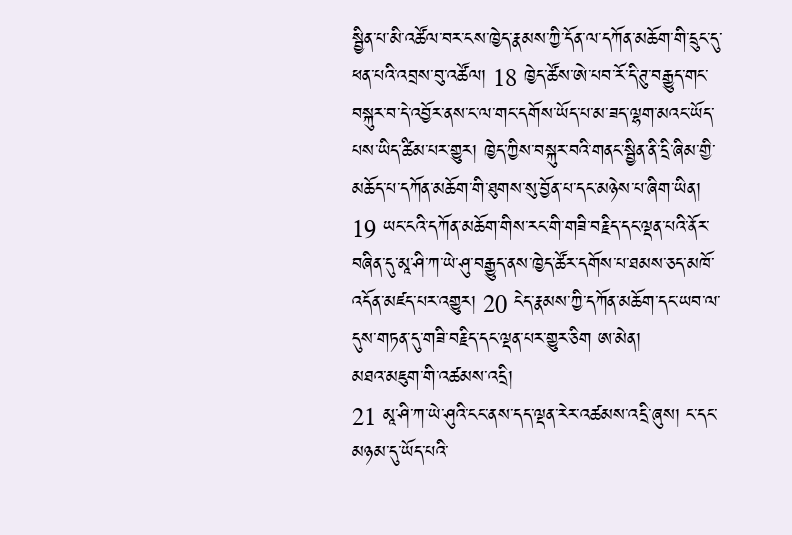སྦྱིན་པ་མི་འཚོལ་བར་ངས་ཁྱེད་རྣམས་ཀྱི་དོན་ལ་དཀོན་མཆོག་གི་དྲུང་དུ་ཕན་པའི་འབྲས་བུ་འཚོལ། 18 ཁྱེད་ཚོས་ཨེ་པབ་རོ་དི་ཊུ་བརྒྱུད་གང་བསྐུར་བ་དེ་འབྱོར་ནས་ང་ལ་གང་དགོས་ཡོད་པ་མ་ཟད་ལྷག་མའང་ཡོད་པས་ཡིད་ཚིམ་པར་གྱུར། ཁྱེད་ཀྱིས་བསྐུར་བའི་གནང་སྦྱིན་ནི་དྲི་ཞིམ་གྱི་མཆོད་པ་དཀོན་མཆོག་གི་ཐུགས་སུ་བྱོན་པ་དང་མཉེས་པ་ཞིག་ཡིན། 19 ཡང་ངའི་དཀོན་མཆོག་གིས་རང་གི་གཟི་བརྗིད་དང་ལྡན་པའི་ནོར་བཞིན་དུ་མཱ་ཤི་ཀ་ཡེ་ཤུ་བརྒྱུད་ནས་ཁྱེད་ཚོར་དགོས་པ་ཐམས་ཅད་མཁོ་འདོན་མཛད་པར་འགྱུར། 20 ངེད་རྣམས་ཀྱི་དཀོན་མཆོག་དང་ཡབ་ལ་དུས་གཏན་དུ་གཟི་བརྗིད་དང་ལྡན་པར་གྱུར་ཅིག ཨ་མེན།
མཐའ་མཇུག་གི་འཚམས་འདྲི།
21 མཱ་ཤི་ཀ་ཡེ་ཤུའི་ངང་ནས་དད་ལྡན་རེར་འཚམས་འདྲི་ཞུས། ང་དང་མཉམ་དུ་ཡོད་པའི་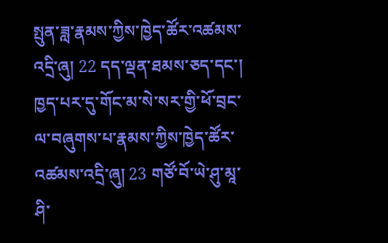སྤུན་ཟླ་རྣམས་ཀྱིས་ཁྱེད་ཚོར་འཚམས་འདྲི་ཞུ། 22 དད་ལྡན་ཐམས་ཅད་དང་། ཁྱད་པར་དུ་གོང་མ་སེ་སར་གྱི་ཕོ་བྲང་ལ་བཞུགས་པ་རྣམས་ཀྱིས་ཁྱེད་ཚོར་འཚམས་འདྲི་ཞུ། 23 གཙོ་བོ་ཡེ་ཤུ་མཱ་ཤི་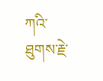ཀའི་ཐུགས་རྗེ་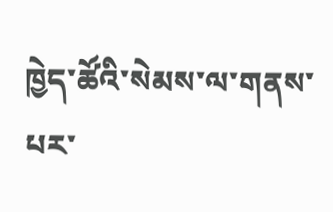ཁྱེད་ཚོའི་སེམས་ལ་གནས་པར་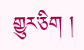གྱུར་ཅིག །